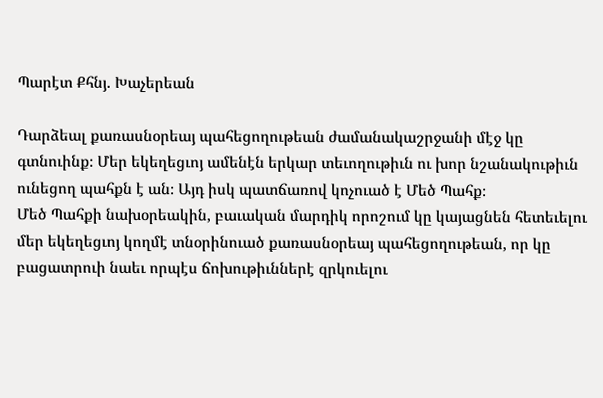Պարէտ Քհնյ. Խաչերեան

Դարձեալ քառասնօրեայ պահեցողութեան ժամանակաշրջանի մէջ կը գտնուինք։ Մեր եկեղեցւոյ ամենէն երկար տեւողութիւն ու խոր նշանակութիւն ունեցող պահքն է ան։ Այդ իսկ պատճառով կոչուած է Մեծ Պահք։
Մեծ Պահքի նախօրեակին, բաւական մարդիկ որոշում կը կայացնեն հետեւելու մեր եկեղեցւոյ կողմէ տնօրինուած քառասնօրեայ պահեցողութեան, որ կը բացատրուի նաեւ որպէս ճոխութիւններէ զրկուելու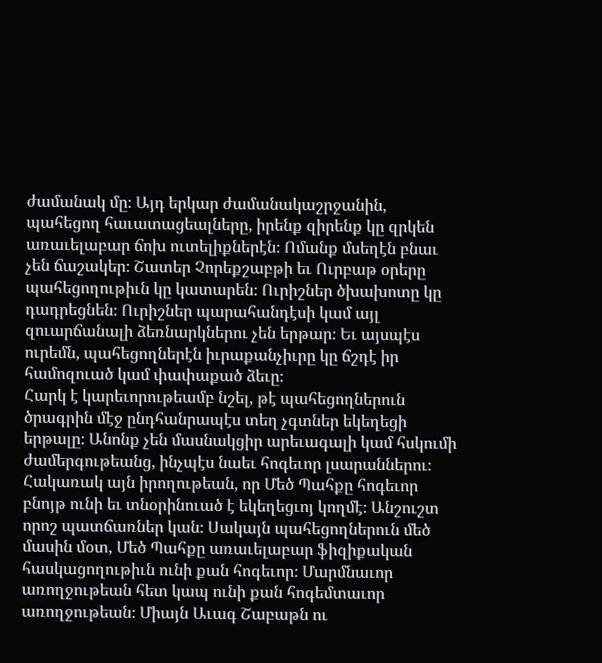ժամանակ մը։ Այդ երկար ժամանակաշրջանին, պահեցող հաւատացեալները, իրենք զիրենք կը զրկեն առաւելաբար ճոխ ուտելիքներէն։ Ոմանք մսեղէն բնաւ չեն ճաշակեր։ Շատեր Չորեքշաբթի եւ Ուրբաթ օրերը պահեցողութիւն կը կատարեն։ Ուրիշներ ծխախոտը կը դադրեցնեն։ Ուրիշներ պարահանդէսի կամ այլ զուարճանալի ձեռնարկներու չեն երթար։ Եւ այսպէս ուրեմն, պահեցողներէն իւրաքանչիւրը կը ճշդէ իր համոզուած կամ փափաքած ձեւը։
Հարկ է կարեւորութեամբ նշել, թէ պահեցողներուն ծրագրին մէջ ընդհանրապէս տեղ չգտներ եկեղեցի երթալը։ Անոնք չեն մասնակցիր արեւագալի կամ հսկումի ժամերգութեանց, ինչպէս նաեւ հոգեւոր լսարաններու։ Հակառակ այն իրողութեան, որ Մեծ Պահքը հոգեւոր բնոյթ ունի եւ տնօրինուած է եկեղեցւոյ կողմէ։ Անշուշտ որոշ պատճառներ կան։ Սակայն պահեցողներուն մեծ մասին մօտ, Մեծ Պահքը առաւելաբար ֆիզիքական հասկացողութիւն ունի քան հոգեւոր։ Մարմնաւոր առողջութեան հետ կապ ունի քան հոգեմտաւոր առողջութեան։ Միայն Աւագ Շաբաթն ու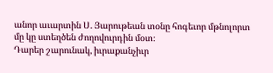անոր աւարտին Ս. Յարութեան տօնը հոգեւոր մթնոլորտ մը կը ստեղծեն ժողովուրդին մօտ։
Դարեր շարունակ, իւրաքանչիւր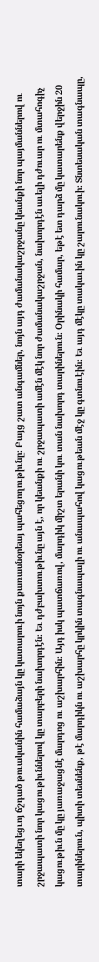տարի եկեղեցւոյ ճշդած թուականին համաձայն կը կատարուի նոյն քառասնօրեայ պահեցողութիւնը։ Բայց շատ անգամներ, նոյն այդ ժամանակաշրջանը կեանքի նոր պայմաններով ու շրջապատի նոր կացութիւններով կը տարբերի նախորդէն։ Եւ դժբախտութիւնը այն է, որ կեանքի ու շրջապատի ամէն մէկ նոր ժամանակաշրջան, նախորդէն աւելի դժուար ու մտահոգիչ կացութիւն մը կը յառաջացնէ մարդոց ու աշխարհին։ Այդ իսկ պատճառով, մարդիկ միշտ երանի կու տան նախորդ տարիներուն։ Օրինակի համար, եթէ ետ դարձ մը կատարենք վերջին 20 տարիներուն, պիտի տեսնենք, թէ մարդիկն ու աշխարհը կրկին տագնապալի ու անապահով կացութեան մէջ կը գտնուէին։ Եւ այդ մէկը տակաւին կը շարունակուի։ Տնտեսական տագնապը,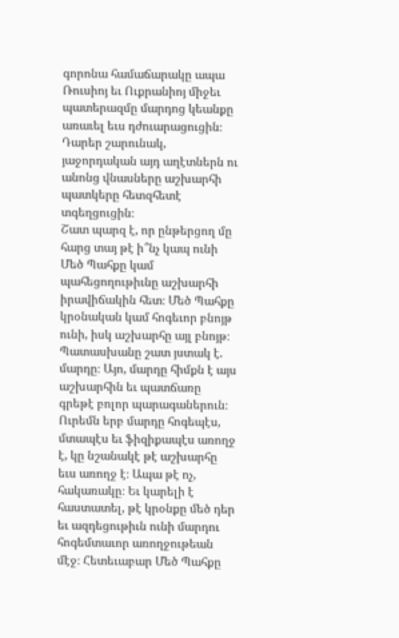գորոնա համաճարակը ապա Ռուսիոյ եւ Ուքրանիոյ միջեւ պատերազմը մարդոց կեանքը առաւել եւս դժուարացուցին։ Դարեր շարունակ, յաջորդական այդ աղէտներն ու անոնց վնասները աշխարհի պատկերը հետզհետէ տգեղցուցին։
Շատ պարզ է, որ ընթերցող մը հարց տայ թէ ի՞նչ կապ ունի Մեծ Պահքը կամ պահեցողութիւնը աշխարհի իրավիճակին հետ։ Մեծ Պահքը կրօնական կամ հոգեւոր բնոյթ ունի, իսկ աշխարհը այլ բնոյթ։ Պատասխանը շատ յստակ է. մարդը։ Այո, մարդը հիմքն է այս աշխարհին եւ պատճառը գրեթէ բոլոր պարագաներուն։ Ուրեմն երբ մարդը հոգեպէս, մտապէս եւ ֆիզիքապէս առողջ է, կը նշանակէ թէ աշխարհը եւս առողջ է։ Ապա թէ ոչ, հակառակը։ Եւ կարելի է հաստատել, թէ կրօնքը մեծ դեր եւ ազդեցութիւն ունի մարդու հոգեմտաւոր առողջութեան մէջ։ Հետեւաբար Մեծ Պահքը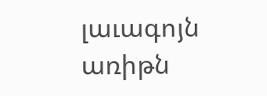լաւագոյն առիթն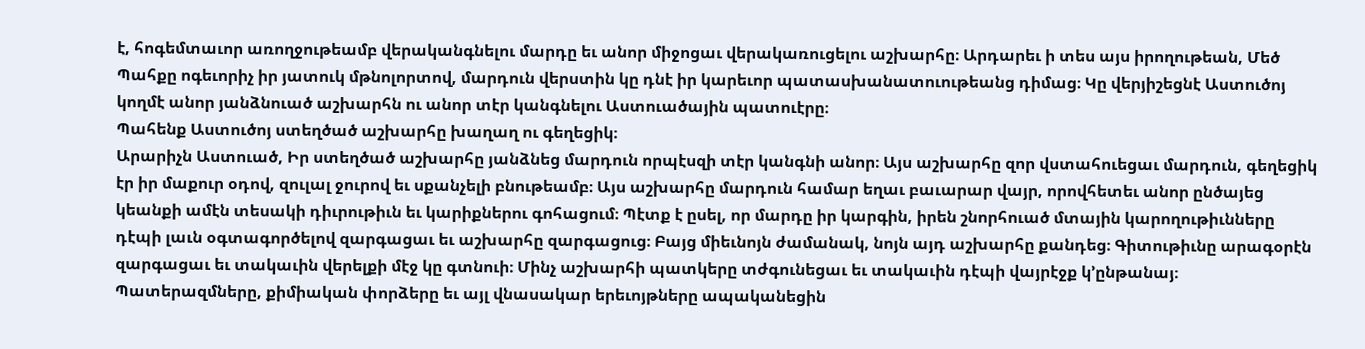է, հոգեմտաւոր առողջութեամբ վերականգնելու մարդը եւ անոր միջոցաւ վերակառուցելու աշխարհը։ Արդարեւ ի տես այս իրողութեան, Մեծ Պահքը ոգեւորիչ իր յատուկ մթնոլորտով, մարդուն վերստին կը դնէ իր կարեւոր պատասխանատուութեանց դիմաց։ Կը վերյիշեցնէ Աստուծոյ կողմէ անոր յանձնուած աշխարհն ու անոր տէր կանգնելու Աստուածային պատուէրը։
Պահենք Աստուծոյ ստեղծած աշխարհը խաղաղ ու գեղեցիկ։
Արարիչն Աստուած, Իր ստեղծած աշխարհը յանձնեց մարդուն որպէսզի տէր կանգնի անոր։ Այս աշխարհը զոր վստահուեցաւ մարդուն, գեղեցիկ էր իր մաքուր օդով, զուլալ ջուրով եւ սքանչելի բնութեամբ։ Այս աշխարհը մարդուն համար եղաւ բաւարար վայր, որովհետեւ անոր ընծայեց կեանքի ամէն տեսակի դիւրութիւն եւ կարիքներու գոհացում։ Պէտք է ըսել, որ մարդը իր կարգին, իրեն շնորհուած մտային կարողութիւնները դէպի լաւն օգտագործելով զարգացաւ եւ աշխարհը զարգացուց։ Բայց միեւնոյն ժամանակ, նոյն այդ աշխարհը քանդեց։ Գիտութիւնը արագօրէն զարգացաւ եւ տակաւին վերելքի մէջ կը գտնուի։ Մինչ աշխարհի պատկերը տժգունեցաւ եւ տակաւին դէպի վայրէջք կ’ընթանայ։ Պատերազմները, քիմիական փորձերը եւ այլ վնասակար երեւոյթները ապականեցին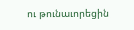ու թունաւորեցին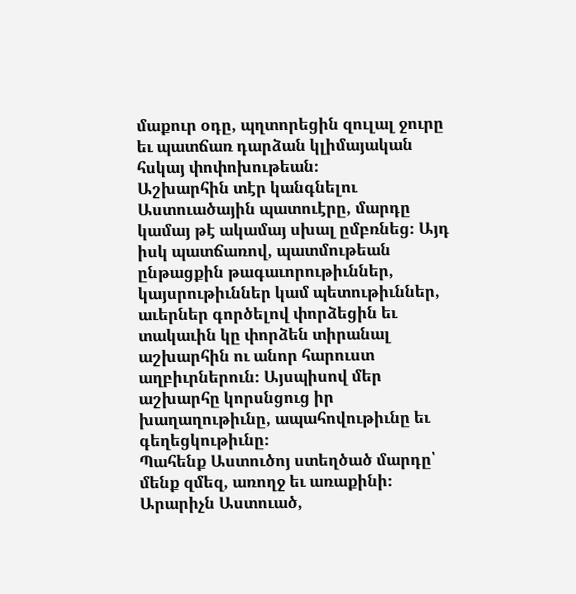մաքուր օդը, պղտորեցին զուլալ ջուրը եւ պատճառ դարձան կլիմայական հսկայ փոփոխութեան։
Աշխարհին տէր կանգնելու Աստուածային պատուէրը, մարդը կամայ թէ ակամայ սխալ ըմբռնեց։ Այդ իսկ պատճառով, պատմութեան ընթացքին թագաւորութիւններ, կայսրութիւններ կամ պետութիւններ, աւերներ գործելով փորձեցին եւ տակաւին կը փորձեն տիրանալ աշխարհին ու անոր հարուստ աղբիւրներուն։ Այսպիսով մեր աշխարհը կորսնցուց իր խաղաղութիւնը, ապահովութիւնը եւ գեղեցկութիւնը։
Պահենք Աստուծոյ ստեղծած մարդը՝ մենք զմեզ, առողջ եւ առաքինի։
Արարիչն Աստուած,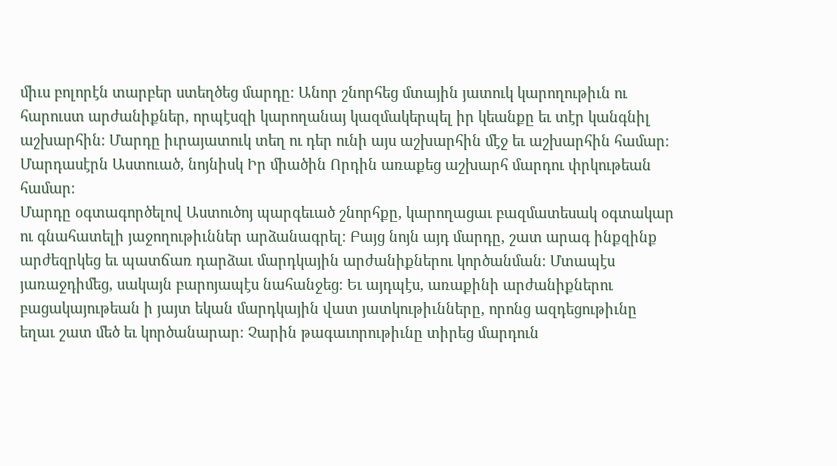միւս բոլորէն տարբեր ստեղծեց մարդը։ Անոր շնորհեց մտային յատուկ կարողութիւն ու հարուստ արժանիքներ, որպէսզի կարողանայ կազմակերպել իր կեանքը եւ տէր կանգնիլ աշխարհին։ Մարդը իւրայատուկ տեղ ու դեր ունի այս աշխարհին մէջ եւ աշխարհին համար։ Մարդասէրն Աստուած, նոյնիսկ Իր միածին Որդին առաքեց աշխարհ մարդու փրկութեան համար։
Մարդը օգտագործելով Աստուծոյ պարգեւած շնորհքը, կարողացաւ բազմատեսակ օգտակար ու գնահատելի յաջողութիւններ արձանագրել։ Բայց նոյն այդ մարդը, շատ արագ ինքզինք արժեզրկեց եւ պատճառ դարձաւ մարդկային արժանիքներու կործանման։ Մտապէս յառաջդիմեց, սակայն բարոյապէս նահանջեց։ Եւ այդպէս, առաքինի արժանիքներու բացակայութեան ի յայտ եկան մարդկային վատ յատկութիւնները, որոնց ազդեցութիւնը եղաւ շատ մեծ եւ կործանարար։ Չարին թագաւորութիւնը տիրեց մարդուն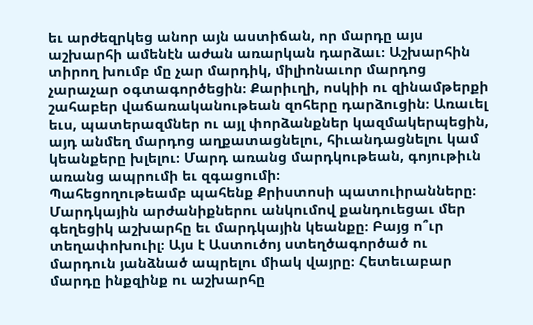եւ արժեզրկեց անոր այն աստիճան, որ մարդը այս աշխարհի ամենէն աժան առարկան դարձաւ։ Աշխարհին տիրող խումբ մը չար մարդիկ, միլիոնաւոր մարդոց չարաչար օգտագործեցին։ Քարիւղի, ոսկիի ու զինամթերքի շահաբեր վաճառականութեան զոհերը դարձուցին։ Առաւել եւս, պատերազմներ ու այլ փորձանքներ կազմակերպեցին, այդ անմեղ մարդոց աղքատացնելու, հիւանդացնելու կամ կեանքերը խլելու։ Մարդ առանց մարդկութեան, գոյութիւն առանց ապրումի եւ զգացումի։
Պահեցողութեամբ պահենք Քրիստոսի պատուիրանները։
Մարդկային արժանիքներու անկումով քանդուեցաւ մեր գեղեցիկ աշխարհը եւ մարդկային կեանքը։ Բայց ո՞ւր տեղափոխուիլ։ Այս է Աստուծոյ ստեղծագործած ու մարդուն յանձնած ապրելու միակ վայրը։ Հետեւաբար մարդը ինքզինք ու աշխարհը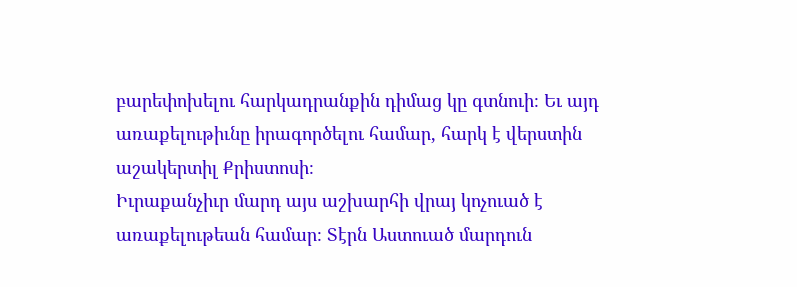բարեփոխելու հարկադրանքին դիմաց կը գտնուի։ Եւ այդ առաքելութիւնը իրագործելու համար, հարկ է վերստին աշակերտիլ Քրիստոսի։
Իւրաքանչիւր մարդ այս աշխարհի վրայ կոչուած է առաքելութեան համար։ Տէրն Աստուած մարդուն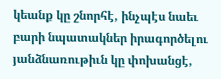կեանք կը շնորհէ, ինչպէս նաեւ բարի նպատակներ իրագործելու յանձնառութիւն կը փոխանցէ,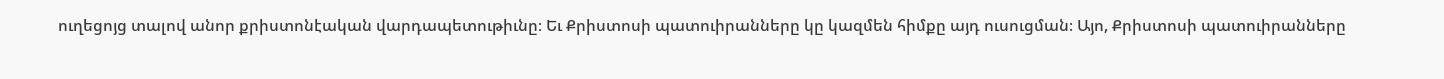ուղեցոյց տալով անոր քրիստոնէական վարդապետութիւնը։ Եւ Քրիստոսի պատուիրանները կը կազմեն հիմքը այդ ուսուցման։ Այո, Քրիստոսի պատուիրանները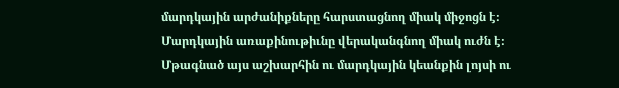մարդկային արժանիքները հարստացնող միակ միջոցն է։ Մարդկային առաքինութիւնը վերականգնող միակ ուժն է։ Մթագնած այս աշխարհին ու մարդկային կեանքին լոյսի ու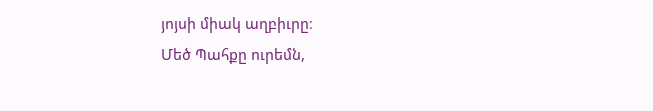յոյսի միակ աղբիւրը։
Մեծ Պահքը ուրեմն,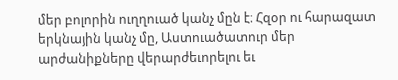մեր բոլորին ուղղուած կանչ մըն է։ Հզօր ու հարազատ երկնային կանչ մը, Աստուածատուր մեր արժանիքները վերարժեւորելու եւ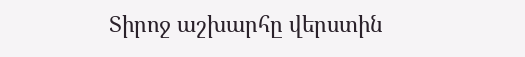Տիրոջ աշխարհը վերստին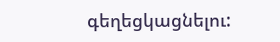գեղեցկացնելու: